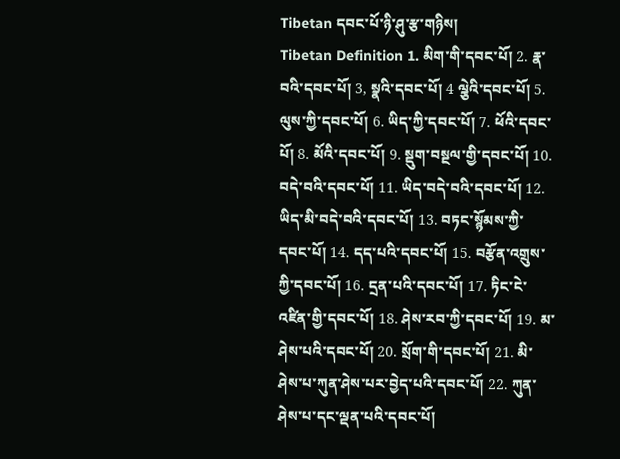Tibetan དབང་པོ་ཉི་ཤུ་རྩ་གཉིས།
Tibetan Definition 1. མིག་གི་དབང་པོ། 2. རྣ་བའི་དབང་པོ། 3, སྣའི་དབང་པོ། 4 ལྕེའི་དབང་པོ། 5. ལུས་ཀྱི་དབང་པོ། 6. ཡིད་ཀྱི་དབང་པོ། 7. ཕོའི་དབང་པོ། 8. མོའི་དབང་པོ། 9. སྡུག་བསྔལ་གྱི་དབང་པོ། 10. བདེ་བའི་དབང་པོ། 11. ཡིད་བདེ་བའི་དབང་པོ། 12. ཡིད་མི་བདེ་བའི་དབང་པོ། 13. བཏང་སྙོམས་ཀྱི་དབང་པོ། 14. དད་པའི་དབང་པོ། 15. བརྩོན་འགྲུས་ཀྱི་དབང་པོ། 16. དྲན་པའི་དབང་པོ། 17. ཏིང་ངེ་འཛིན་གྱི་དབང་པོ། 18. ཤེས་རབ་ཀྱི་དབང་པོ། 19. མ་ཤེས་པའི་དབང་པོ། 20. སྲོག་གི་དབང་པོ། 21. མི་ཤེས་པ་ཀུན་ཤེས་པར་བྱེད་པའི་དབང་པོ། 22. ཀུན་ཤེས་པ་དང་ལྡན་པའི་དབང་པོ།